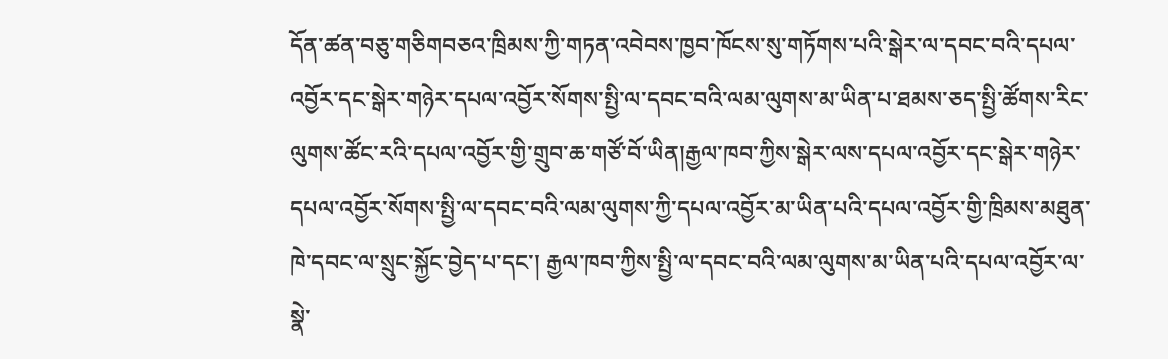དོན་ཚན་བཅུ་གཅིགབཅའ་ཁྲིམས་ཀྱི་གཏན་འབེབས་ཁྱབ་ཁོངས་སུ་གཏོགས་པའི་སྒེར་ལ་དབང་བའི་དཔལ་འབྱོར་དང་སྒེར་གཉེར་དཔལ་འབྱོར་སོགས་སྤྱི་ལ་དབང་བའི་ལམ་ལུགས་མ་ཡིན་པ་ཐམས་ཅད་སྤྱི་ཚོགས་རིང་ལུགས་ཚོང་རའི་དཔལ་འབྱོར་གྱི་གྲུབ་ཆ་གཙོ་བོ་ཡིན།རྒྱལ་ཁབ་ཀྱིས་སྒེར་ལས་དཔལ་འབྱོར་དང་སྒེར་གཉེར་དཔལ་འབྱོར་སོགས་སྤྱི་ལ་དབང་བའི་ལམ་ལུགས་ཀྱི་དཔལ་འབྱོར་མ་ཡིན་པའི་དཔལ་འབྱོར་གྱི་ཁྲིམས་མཐུན་ཁེ་དབང་ལ་སྲུང་སྐྱོང་བྱེད་པ་དང་། རྒྱལ་ཁབ་ཀྱིས་སྤྱི་ལ་དབང་བའི་ལམ་ལུགས་མ་ཡིན་པའི་དཔལ་འབྱོར་ལ་སྣེ་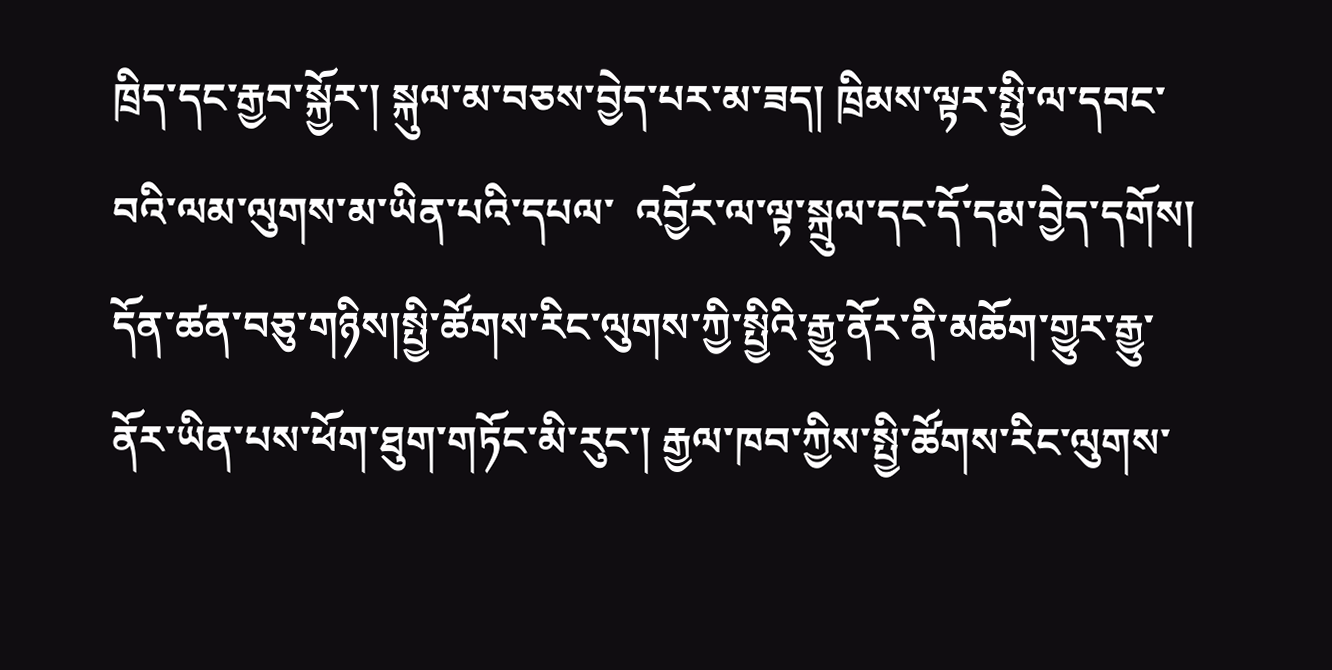ཁྲིད་དང་རྒྱབ་སྐྱོར་། སྐུལ་མ་བཅས་བྱེད་པར་མ་ཟད། ཁྲིམས་ལྟར་སྤྱི་ལ་དབང་བའི་ལམ་ལུགས་མ་ཡིན་པའི་དཔལ་  འབྱོར་ལ་ལྟ་སྐྲུལ་དང་དོ་དམ་བྱེད་དགོས།
དོན་ཚན་བཅུ་གཉིས།སྤྱི་ཚོགས་རིང་ལུགས་ཀྱི་སྤྱིའི་རྒྱུ་ནོར་ནི་མཆོག་གྱུར་རྒྱུ་ནོར་ཡིན་པས་ཕོག་ཐུག་གཏོང་མི་རུང་། རྒྱལ་ཁབ་ཀྱིས་སྤྱི་ཚོགས་རིང་ལུགས་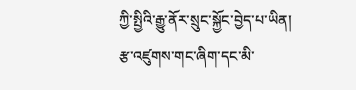ཀྱི་སྤྱིའི་རྒྱུ་ནོར་སྲུང་སྐྱོང་བྱེད་པ་ཡིན། རྩ་འཛུགས་གང་ཞིག་དང་མི་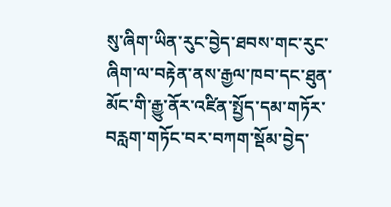སུ་ཞིག་ཡིན་རུང་བྱེད་ཐབས་གང་རུང་ཞིག་ལ་བརྟེན་ནས་རྒྱལ་ཁབ་དང་ཐུན་མོང་གི་རྒྱུ་ནོར་འཛིན་སྤྱོད་དམ་གཏོར་བརླག་གཏོང་བར་བཀག་སྡོམ་བྱེད་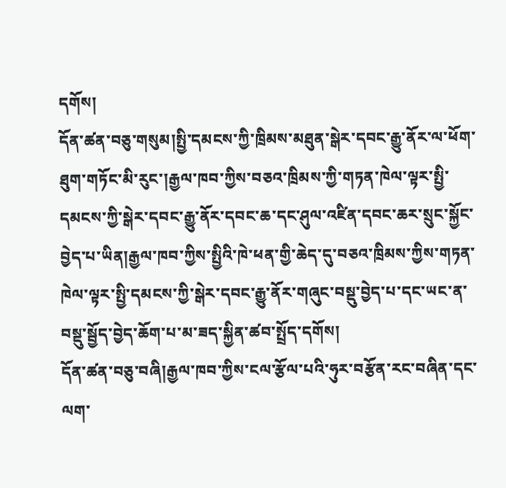དགོས།
དོན་ཚན་བཅུ་གསུམ།སྤྱི་དམངས་ཀྱི་ཁྲིམས་མཐུན་སྒེར་དབང་རྒྱུ་ནོར་ལ་ཕོག་ཐུག་གཏོང་མི་རུང་།རྒྱལ་ཁབ་ཀྱིས་བཅའ་ཁྲིམས་ཀྱི་གཏན་ཁེལ་ལྟར་སྤྱི་དམངས་ཀྱི་སྒེར་དབང་རྒྱུ་ནོར་དབང་ཆ་དང་ཤུལ་འཛིན་དབང་ཆར་སྲུང་སྐྱོང་བྱེད་པ་ཡིན།རྒྱལ་ཁབ་ཀྱིས་སྤྱིའི་ཁེ་ཕན་གྱི་ཆེད་དུ་བཅའ་ཁྲིམས་ཀྱིས་གཏན་ཁེལ་ལྟར་སྤྱི་དམངས་ཀྱི་སྒེར་དབང་རྒྱུ་ནོར་གཞུང་བསྡུ་བྱེད་པ་དང་ཡང་ན་བསྡུ་སྦྱོད་བྱེད་ཆོག་པ་མ་ཟད་སྐྱིན་ཚབ་སྤྲོད་དགོས།
དོན་ཚན་བཅུ་བཞི།རྒྱལ་ཁབ་ཀྱིས་ངལ་རྩོལ་པའི་ཧུར་བརྩོན་རང་བཞིན་དང་ལག་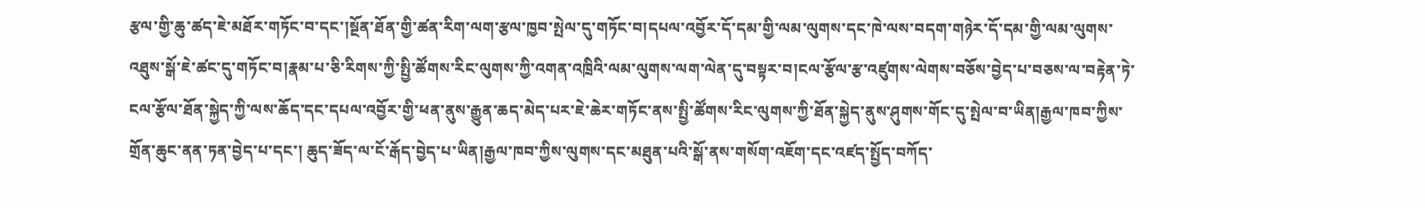རྩལ་གྱི་ཆུ་ཚད་ཇེ་མཐོར་གཏོང་བ་དང་།སྔོན་ཐོན་གྱི་ཚན་རིག་ལག་རྩལ་ཁྱབ་སྤེལ་དུ་གཏོང་བ།དཔལ་འབྱོར་དོ་དམ་གྱི་ལམ་ལུགས་དང་ཁེ་ལས་བདག་གཉེར་དོ་དམ་གྱི་ལམ་ལུགས་འཐུས་སྒོ་ཇེ་ཚང་དུ་གཏོང་བ།རྣམ་པ་ཅི་རིགས་ཀྱི་སྤྱི་ཚོགས་རིང་ལུགས་ཀྱི་འགན་འཁྲིའི་ལམ་ལུགས་ལག་ལེན་དུ་བསྟར་བ།ངལ་རྩོལ་རྩ་འཛུགས་ལེགས་བཅོས་བྱེད་པ་བཅས་ལ་བརྟེན་ཏེ་ངལ་རྩོལ་ཐོན་སྐྱེད་ཀྱི་ལས་ཆོད་དང་དཔལ་འབྱོར་གྱི་ཕན་ནུས་རྒྱུན་ཆད་མེད་པར་ཇེ་ཆེར་གཏོང་ནས་སྤྱི་ཚོགས་རིང་ལུགས་ཀྱི་ཐོན་སྐྱེད་ནུས་ཤུགས་གོང་དུ་སྤེལ་བ་ཡིན།རྒྱལ་ཁབ་ཀྱིས་གྲོན་ཆུང་ནན་ཏན་བྱེད་པ་དང་། ཆུད་ཟོད་ལ་ངོ་རྒོད་བྱེད་པ་ཡིན།རྒྱལ་ཁབ་ཀྱིས་ལུགས་དང་མཐུན་པའི་སྒོ་ནས་གསོག་འཇོག་དང་འཛད་སྤྱོད་བཀོད་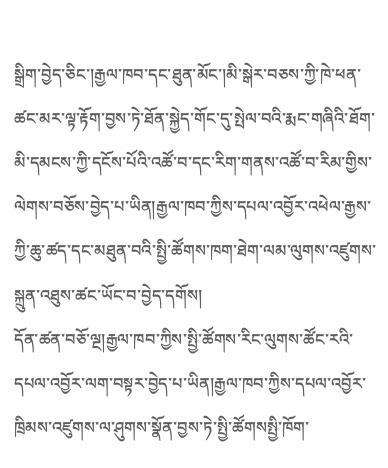སྒྲིག་བྱེད་ཅིང་།རྒྱལ་ཁབ་དང་ཐུན་མོང་།མི་སྒེར་བཅས་ཀྱི་ཁེ་ཕན་ཚང་མར་ལྟ་རྟོག་བྱས་ཏེ་ཐོན་སྐྱེད་གོང་དུ་སྤེལ་བའི་རྨང་གཞིའི་ཐོག་མི་དམངས་ཀྱི་དངོས་པོའི་འཚོ་བ་དང་རིག་གནས་འཚོ་བ་རིམ་གྱིས་ལེགས་བཅོས་བྱེད་པ་ཡིན།རྒྱལ་ཁབ་ཀྱིས་དཔལ་འབྱོར་འཕེལ་རྒྱས་ཀྱི་ཆུ་ཚད་དང་མཐུན་བའི་སྤྱི་ཚོགས་ཁག་ཐེག་ལམ་ལུགས་འཛུགས་སྐྲུན་འཐུས་ཚང་ཡོང་བ་བྱེད་དགོས།
དོན་ཚན་བཅོ་ལྔ།རྒྱལ་ཁབ་ཀྱིས་སྤྱི་ཚོགས་རིང་ལུགས་ཚོང་རའི་དཔལ་འབྱོར་ལག་བསྟར་བྱེད་པ་ཡིན།རྒྱལ་ཁབ་ཀྱིས་དཔལ་འབྱོར་ཁྲིམས་འཛུགས་ལ་ཤུགས་སྣོན་བྱས་ཏེ་སྤྱི་ཚོགསསྤྱི་ཁོག་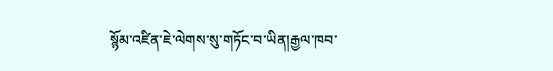སྙོམ་འཛིན་ཇེ་ལེགས་སུ་གཏོང་བ་ཡིན།རྒྱལ་ཁབ་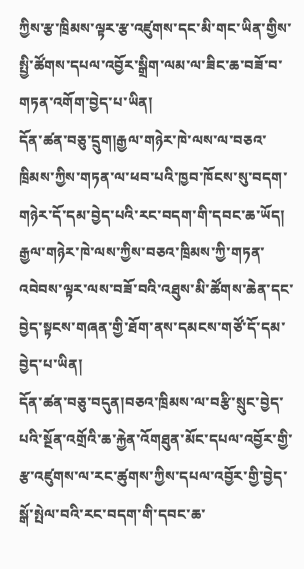ཀྱིས་རྩ་ཁྲིམས་ལྟར་རྩ་འཛུགས་དང་མི་གང་ཡིན་གྱིས་སྤྱི་ཚོགས་དཔལ་འབྱོར་སྒྲིག་ལམ་ལ་ཟིང་ཆ་བཟོ་བ་གཏན་འགོག་བྱེད་པ་ཡིན།
དོན་ཚན་བཅུ་དྲུག།རྒྱལ་གཉེར་ཁེ་ལས་ལ་བཅའ་ཁྲིམས་ཀྱིས་གཏན་ལ་ཕབ་པའི་ཁྱབ་ཁོངས་སུ་བདག་གཉེར་དོ་དམ་བྱེད་པའི་རང་བདག་གི་དབང་ཆ་ཡོད།
རྒྱལ་གཉེར་ཁེ་ལས་ཀྱིས་བཅའ་ཁྲིམས་ཀྱི་གཏན་འབེབས་ལྟར་ལས་བཟོ་བའི་འཐུས་མི་ཚོགས་ཆེན་དང་བྱེད་སྟངས་གཞན་གྱི་ཐོག་ནས་དམངས་གཙོ་དོ་དམ་བྱེད་པ་ཡིན།
དོན་ཚན་བཅུ་བདུན།བཅའ་ཁྲིམས་ལ་བརྩི་སྲུང་བྱེད་པའི་སྔོན་འགྲོའི་ཆ་རྐྱེན་འོགཐུན་མོང་དཔལ་འབྱོར་གྱི་རྩ་འཛུགས་ལ་རང་ཚུགས་ཀྱིས་དཔལ་འབྱོར་གྱི་བྱེད་སྒོ་སྤེལ་བའི་རང་བདག་གི་དབང་ཆ་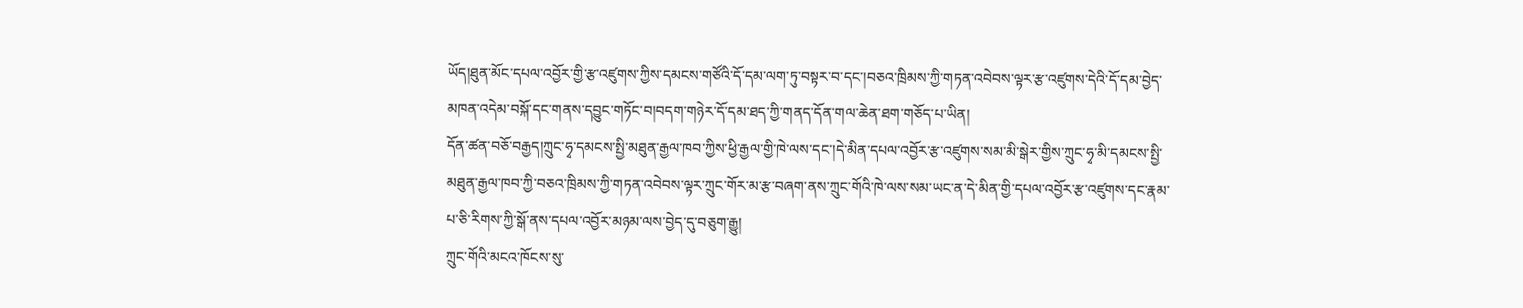ཡོད།ཐུན་མོང་དཔལ་འབྱོར་གྱི་རྩ་འཛུགས་ཀྱིས་དམངས་གཙོའི་དོ་དམ་ལག་ཏུ་བསྟར་བ་དང་།བཅའ་ཁྲིམས་ཀྱི་གཏན་འབེབས་ལྟར་རྩ་འཛུགས་དེའི་དོ་དམ་བྱེད་མཁན་འདེམ་བསྐོ་དང་གནས་དབྱུང་གཏོང་བ།བདག་གཉེར་དོ་དམ་ཐད་ཀྱི་གནད་དོན་གལ་ཆེན་ཐག་གཅོད་པ་ཡིན།
དོན་ཚན་བཅོ་བརྒྱད།ཀྲུང་ཧྭ་དམངས་སྤྱི་མཐུན་རྒྱལ་ཁབ་ཀྱིས་ཕྱི་རྒྱལ་གྱི་ཁེ་ལས་དང་།དེ་མིན་དཔལ་འབྱོར་རྩ་འཛུགས་སམ་མི་སྒེར་གྱིས་ཀྲུང་ཧྭ་མི་དམངས་སྤྱི་མཐུན་རྒྱལ་ཁབ་ཀྱི་བཅའ་ཁྲིམས་ཀྱི་གཏན་འབེབས་ལྟར་ཀྲུང་གོར་མ་རྩ་བཞག་ནས་ཀྲུང་གོའི་ཁེ་ལས་སམ་ཡང་ན་དེ་མིན་གྱི་དཔལ་འབྱོར་རྩ་འཛུགས་དང་རྣམ་པ་ཅི་རིགས་ཀྱི་སྒོ་ནས་དཔལ་འབྱོར་མཉམ་ལས་བྱེད་དུ་བཅུག་རྒྱུ།
ཀྲུང་གོའི་མངའ་ཁོངས་སུ་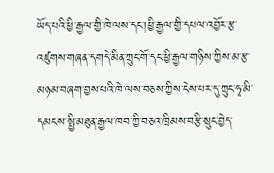ཡོད་པའི་ཕྱི་རྒྱལ་གྱི་ཁེ་ལས་དང་།ཕྱི་རྒྱལ་གྱི་དཔལ་འབྱོར་རྩ་འཛུགས་གཞན་དགདེ་མིན་ཀྲུང་གོ་དང་ཕྱི་རྒྱལ་གཉིས་ཀྱིས་མ་རྩ་མཉམ་བཞག་བྱས་པའི་ཁེ་ལས་བཅས་ཀྱིས་ངེས་པར་དུ་ཀྲུང་ཧྭ་མི་དམངས་སྤྱི་མཐུན་རྒྱལ་ཁབ་ཀྱི་བཅའ་ཁྲིམས་བརྩི་སྲུང་བྱེད་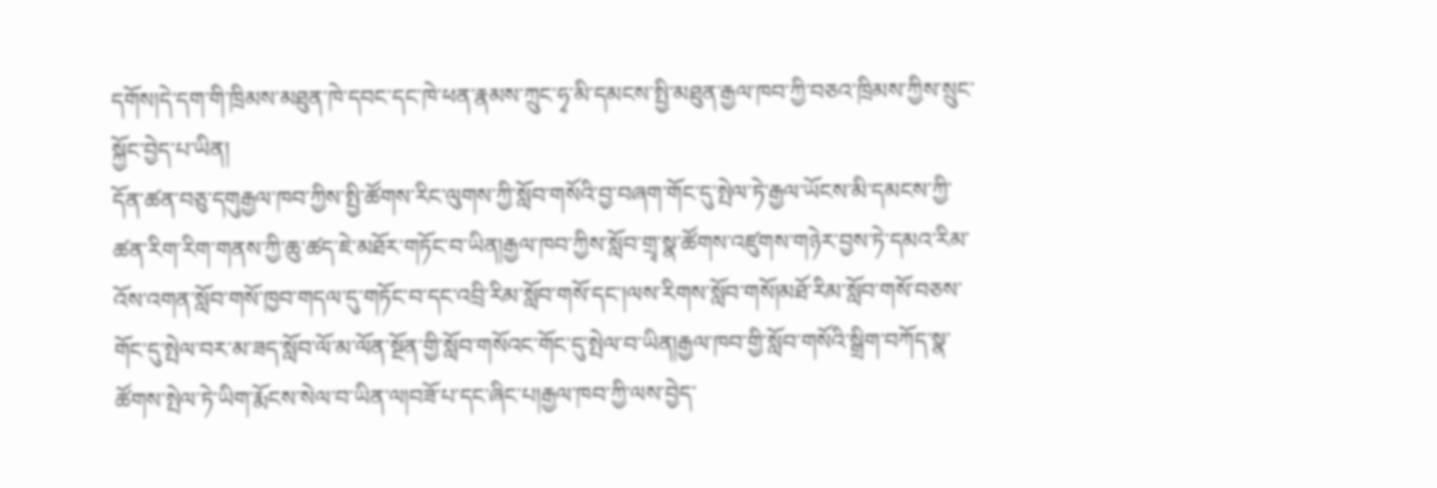དགོས།དེ་དག་གི་ཁྲིམས་མཐུན་ཁེ་དབང་དང་ཁེ་ཕན་རྣམས་ཀྲུང་ཧྭ་མི་དམངས་སྤྱི་མཐུན་རྒྱལ་ཁབ་ཀྱི་བཅའ་ཁྲིམས་ཀྱིས་སྲུང་སྐྱོང་བྱེད་པ་ཡིན།
དོན་ཚན་བཅུ་དགུརྒྱལ་ཁབ་ཀྱིས་སྤྱི་ཚོགས་རིང་ལུགས་ཀྱི་སློབ་གསོའི་བྱ་བཞག་གོང་དུ་སྤེལ་ཏེ་རྒྱལ་ཡོངས་མི་དམངས་ཀྱི་ཚན་རིག་རིག་གནས་ཀྱི་ཆུ་ཚད་ཇེ་མཐོར་གཏོང་བ་ཡིན།རྒྱལ་ཁབ་ཀྱིས་སློབ་གྲྭ་སྣ་ཚོགས་འཛུགས་གཉེར་བྱས་ཏེ་དམའ་རིམ་འོས་འགན་སློབ་གསོ་ཁྱབ་གདལ་དུ་གཏོང་བ་དང་འབྲི་རིམ་སློབ་གསོ་དང་།ལས་རིགས་སློབ་གསོ།མཐོ་རིམ་སློབ་གསོ་བཅས་གོང་དུ་སྤེལ་བར་མ་ཟད་སློབ་ལོ་མ་ལོན་སྔོན་གྱི་སློབ་གསོའང་གོང་དུ་སྤེལ་བ་ཡིན།རྒྱལ་ཁབ་གྱི་སློབ་གསོའི་སྒྲིག་བཀོད་སྣ་ཚོགས་སྤེལ་ཏེ་ཡིག་རྨོངས་སེལ་བ་ཡིན་ལ།བཟོ་པ་དང་ཞིང་པ།རྒྱལ་ཁབ་ཀྱི་ལས་བྱེད་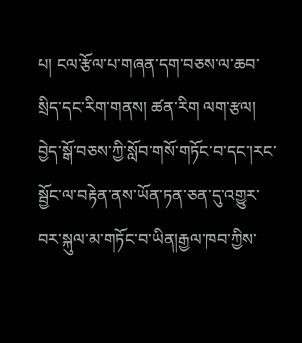པ། ངལ་རྩོལ་པ་གཞན་དག་བཅས་ལ་ཆབ་སྲིད་དང་རིག་གནས། ཚན་རིག ལག་རྩལ། བྱེད་སྒོ་བཅས་ཀྱི་སློབ་གསོ་གཏོང་བ་དང་།རང་སྦྱོང་ལ་བརྟེན་ནས་ཡོན་ཏན་ཅན་དུ་འགྱུར་བར་སྐུལ་མ་གཏོང་བ་ཡིན།རྒྱལ་ཁབ་ཀྱིས་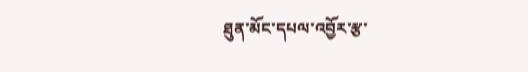ཐུན་མོང་དཔལ་འབྱོར་རྩ་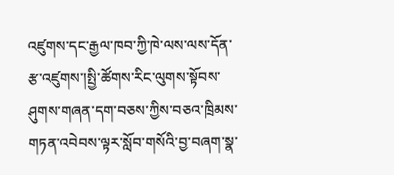འཛུགས་དང་རྒྱལ་ཁབ་ཀྱི་ཁེ་ལས་ལས་དོན་རྩ་འཛུགས་།སྤྱི་ཚོགས་རིང་ལུགས་སྟོབས་ཤུགས་གཞན་དག་བཅས་ཀྱིས་བཅའ་ཁྲིམས་གཏན་འབེབས་ལྟར་སློབ་གསོའི་བྱ་བཞག་སྣ་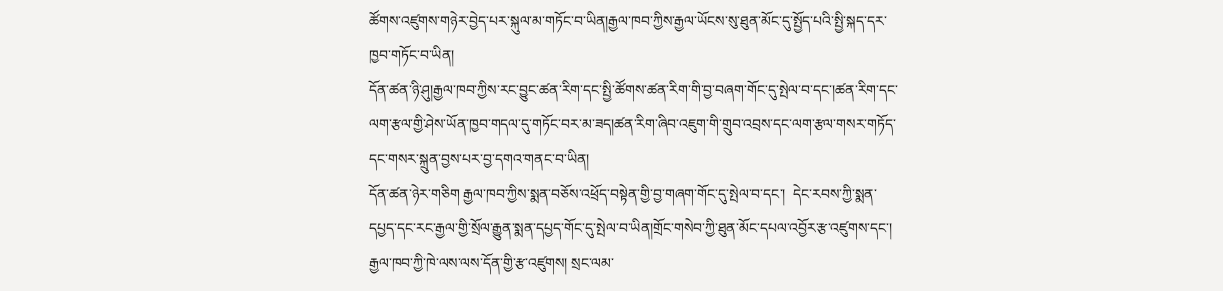ཚོགས་འཛུགས་གཉེར་བྱེད་པར་སྐུལ་མ་གཏོང་བ་ཡིན།རྒྱལ་ཁབ་ཀྱིས་རྒྱལ་ཡོངས་སུ་ཐུན་མོང་དུ་སྤྱོད་པའི་སྤྱི་སྐད་དར་ཁྱབ་གཏོང་བ་ཡིན།
དོན་ཚན་ཉི་ཤུ།རྒྱལ་ཁབ་ཀྱིས་རང་བྱུང་ཚན་རིག་དང་སྤྱི་ཚོགས་ཚན་རིག་གི་བྱ་བཞག་གོང་དུ་སྤེལ་བ་དང་།ཚན་རིག་དང་ལག་རྩལ་གྱི་ཤེས་ཡོན་ཁྱབ་གདལ་དུ་གཏོང་བར་མ་ཟད།ཚན་རིག་ཞིབ་འཇུག་གི་གྲུབ་འབྲས་དང་ལག་རྩལ་གསར་གཏོད་དང་གསར་སྐྲུན་བྱས་པར་བྱ་དགའ་གནང་བ་ཡིན།
དོན་ཚན་ཉེར་གཅིག རྒྱལ་ཁབ་ཀྱིས་སྨན་བཅོས་འཕྲོད་བསྟེན་གྱི་བྱ་གཞག་གོང་དུ་སྤེལ་བ་དང་།  དེང་རབས་ཀྱི་སྨན་དཔྱད་དང་རང་རྒྱལ་གྱི་སྲོལ་རྒྱུན་སྨན་དཔྱད་གོང་དུ་སྤེལ་བ་ཡིན།གྲོང་གསེབ་ཀྱི་ཐུན་མོང་དཔལ་འབྱོར་རྩ་འཛུགས་དང་། རྒྱལ་ཁབ་ཀྱི་ཁེ་ལས་ལས་དོན་གྱི་རྩ་འཛུགས། སྲང་ལམ་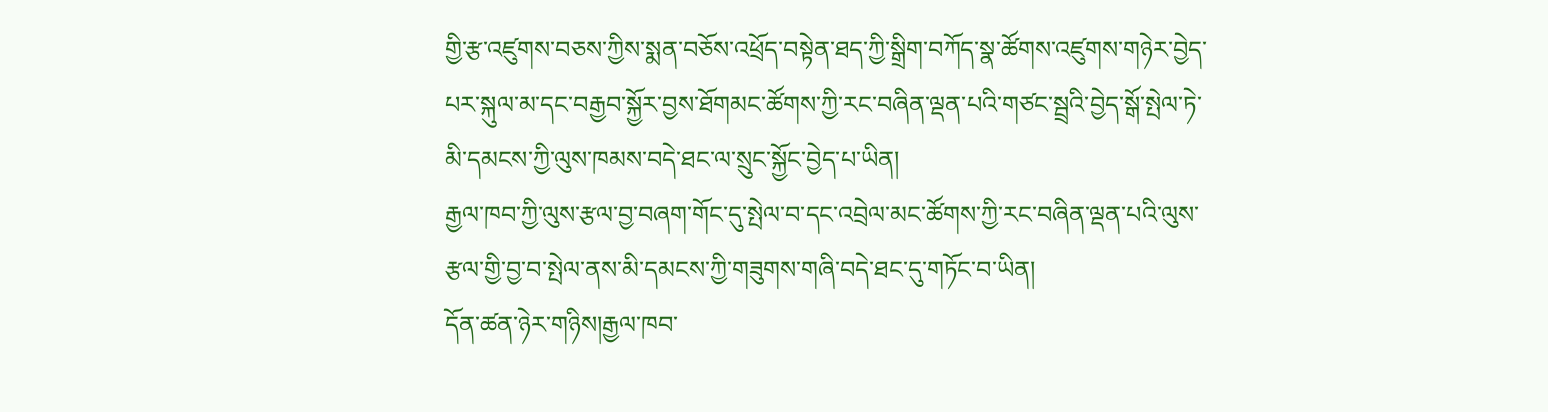གྱི་རྩ་འཛུགས་བཅས་ཀྱིས་སྨན་བཅོས་འཕྲོད་བསྟེན་ཐད་ཀྱི་སྒྲིག་བཀོད་སྣ་ཚོགས་འཛུགས་གཉེར་བྱེད་པར་སྐུལ་མ་དང་བརྒྱབ་སྐྱོར་བྱས་ཐོགམང་ཚོགས་ཀྱི་རང་བཞིན་ལྡན་པའི་གཙང་སྦྲའི་བྱེད་སྒོ་སྤེལ་ཏེ་མི་དམངས་ཀྱི་ལུས་ཁམས་བདེ་ཐང་ལ་སྲུང་སྐྱོང་བྱེད་པ་ཡིན།
རྒྱལ་ཁབ་ཀྱི་ལུས་རྩལ་བྱ་བཞག་གོང་དུ་སྤེལ་བ་དང་འབྲེལ་མང་ཚོགས་ཀྱི་རང་བཞིན་ལྡན་པའི་ལུས་རྩལ་གྱི་བྱ་བ་སྤེལ་ནས་མི་དམངས་ཀྱི་གཟུགས་གཞི་བདེ་ཐང་དུ་གཏོང་བ་ཡིན།
དོན་ཚན་ཉེར་གཉིས།རྒྱལ་ཁབ་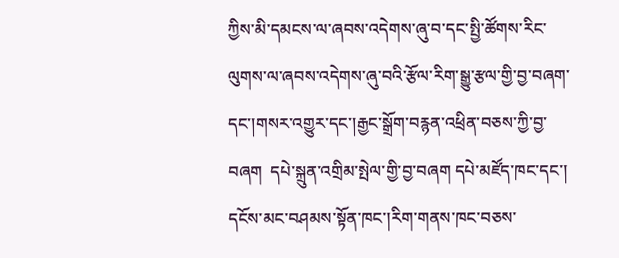ཀྱིས་མི་དམངས་ལ་ཞབས་འདེགས་ཞུ་བ་དང་སྤྱི་ཚོགས་རིང་ལུགས་ལ་ཞབས་འདེགས་ཞུ་བའི་རྩོལ་རིག་སྒྱུ་རྩལ་གྱི་བྱ་བཞག་དང་།གསར་འགྱུར་དང་།རྒྱང་སྒྲོག་བརྙན་འཕྲིན་བཅས་ཀྱི་བྱ་བཞག  དཔེ་སྐྲུན་འགྲིམ་སྤེལ་གྱི་བྱ་བཞག དཔེ་མཛོད་ཁང་དང་། དངོས་མང་བཤམས་སྟོན་ཁང་།རིག་གནས་ཁང་བཅས་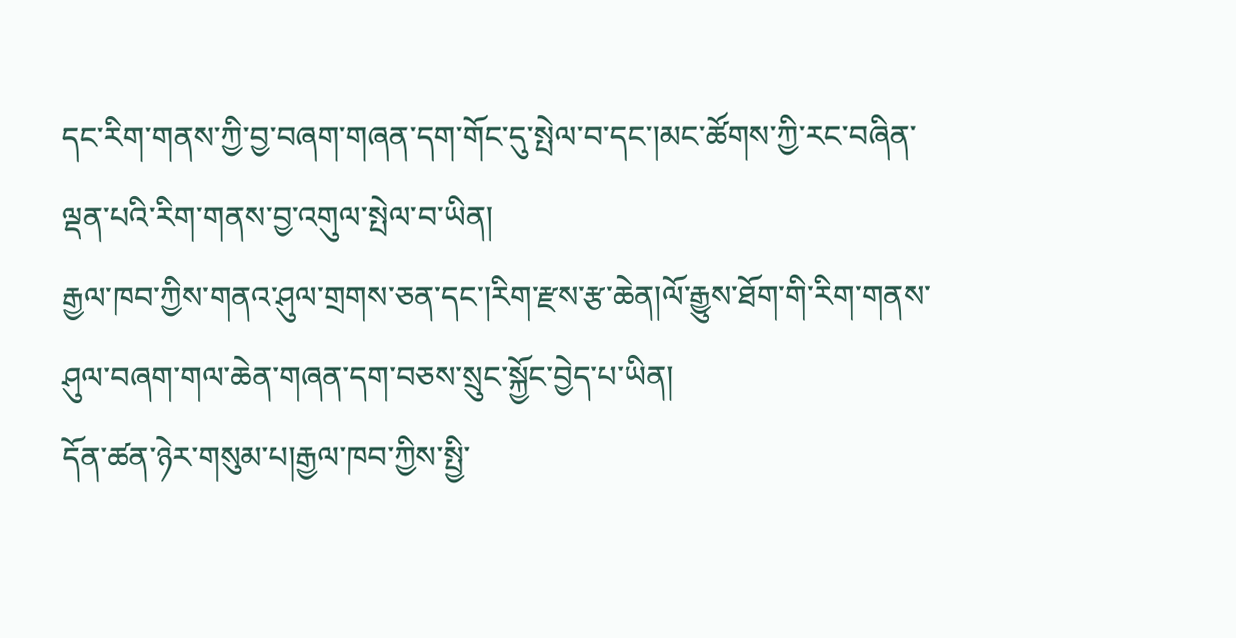དང་རིག་གནས་ཀྱི་བྱ་བཞག་གཞན་དག་གོང་དུ་སྤེལ་བ་དང་།མང་ཚོགས་ཀྱི་རང་བཞིན་ལྡན་པའི་རིག་གནས་བྱ་འགུལ་སྤེལ་བ་ཡིན།
རྒྱལ་ཁབ་ཀྱིས་གནའ་ཤུལ་གྲགས་ཅན་དང་།རིག་རྫས་རྩ་ཆེན།ལོ་རྒྱུས་ཐོག་གི་རིག་གནས་ཤུལ་བཞག་གལ་ཆེན་གཞན་དག་བཅས་སྲུང་སྐྱོང་བྱེད་པ་ཡིན།
དོན་ཚན་ཉེར་གསུམ་པ།རྒྱལ་ཁབ་ཀྱིས་སྤྱི་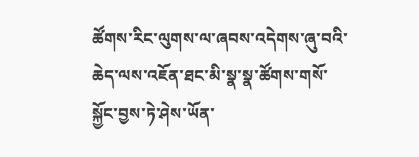ཚོགས་རིང་ལུགས་ལ་ཞབས་འདེགས་ཞུ་བའི་ཆེད་ལས་འཇོན་ཐང་མི་སྣ་སྣ་ཚོགས་གསོ་སྐྱོང་བྱས་ཏེ་ཤེས་ཡོན་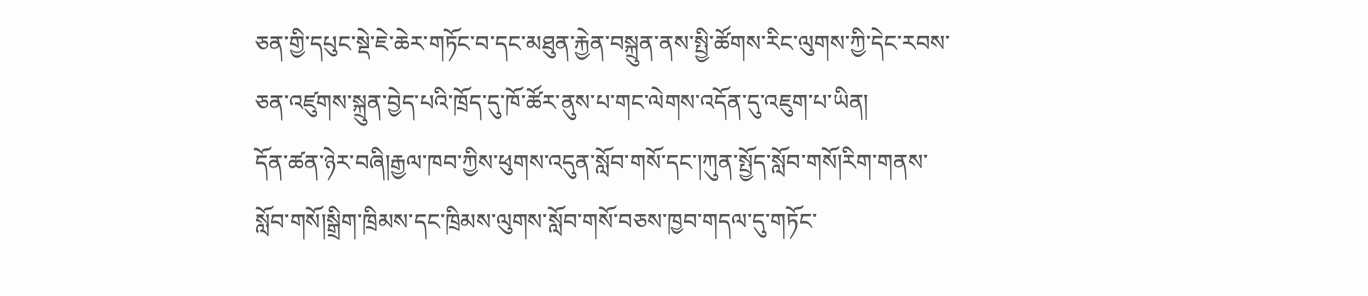ཅན་གྱི་དཔུང་སྡེ་ཇེ་ཆེར་གཏོང་བ་དང་མཐུན་རྐྱེན་བསྐྲུན་ནས་སྤྱི་ཚོགས་རིང་ལུགས་ཀྱི་དེང་རབས་ཅན་འཛུགས་སྐྲུན་བྱེད་པའི་ཁྲོད་དུ་ཁོ་ཚོར་ནུས་པ་གང་ལེགས་འདོན་དུ་འཇུག་པ་ཡིན།
དོན་ཚན་ཉེར་བཞི།རྒྱལ་ཁབ་ཀྱིས་ཕུགས་འདུན་སློབ་གསོ་དང་།ཀུན་སྤྱོད་སློབ་གསོ།རིག་གནས་སློབ་གསོ།སྒྲིག་ཁྲིམས་དང་ཁྲིམས་ལུགས་སློབ་གསོ་བཅས་ཁྱབ་གདལ་དུ་གཏོང་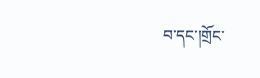བ་དང་།གྲོང་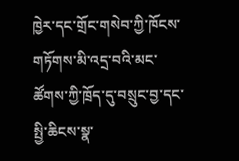ཁྱེར་དང་གྲོང་གསེབ་ཀྱི་ཁོངས་གཏོགས་མི་འདྲ་བའི་མང་ཚོགས་ཀྱི་ཁྲོད་དུ་བསྲུང་བྱ་དང་སྤྱི་ཆིངས་སྣ་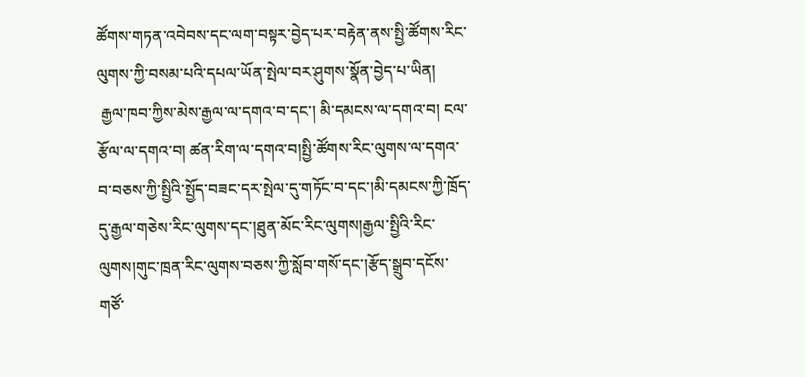ཚོགས་གཏན་འབེབས་དང་ལག་བསྟར་བྱེད་པར་བརྟེན་ནས་སྤྱི་ཚོགས་རིང་ལུགས་ཀྱི་བསམ་པའི་དཔལ་ཡོན་སྤེལ་བར་ཤུགས་སྣོན་བྱེད་པ་ཡིན།
 རྒྱལ་ཁབ་ཀྱིས་མེས་རྒྱལ་ལ་དགའ་བ་དང་། མི་དམངས་ལ་དགའ་བ། ངལ་རྩོལ་ལ་དགའ་བ། ཚན་རིག་ལ་དགའ་བ།སྤྱི་ཚོགས་རིང་ལུགས་ལ་དགའ་བ་བཅས་ཀྱི་སྤྱིའི་སྤྱོད་བཟང་དར་སྤེལ་དུ་གཏོང་བ་དང་།མི་དམངས་ཀྱི་ཁྲོད་དུ་རྒྱལ་གཅེས་རིང་ལུགས་དང་།ཐུན་མོང་རིང་ལུགས།རྒྱལ་སྤྱིའི་རིང་ལུགས།གུང་ཁྲན་རིང་ལུགས་བཅས་ཀྱི་སློབ་གསོ་དང་།རྩོད་སྒྲུབ་དངོས་གཙོ་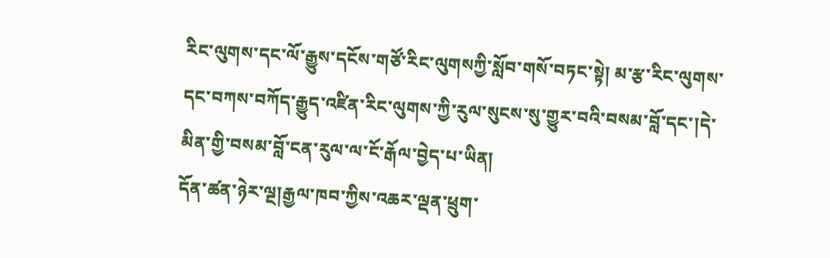རིང་ལུགས་དང་ལོ་རྒྱུས་དངོས་གཙོ་རིང་ལུགསཀྱི་སློབ་གསོ་བཏང་སྟེ། མ་རྩ་རིང་ལུགས་དང་བཀས་བཀོད་རྒྱུད་འཛིན་རིང་ལུགས་ཀྱི་རུལ་སུངས་སུ་གྱུར་བའི་བསམ་བློ་དང་།དེ་མིན་གྱི་བསམ་བློ་ངན་རུལ་ལ་ངོ་རྒོལ་བྱེད་པ་ཡིན།
དོན་ཚན་ཉེར་ལྔ།རྒྱལ་ཁབ་ཀྱིས་འཆར་ལྡན་ཕྲུག་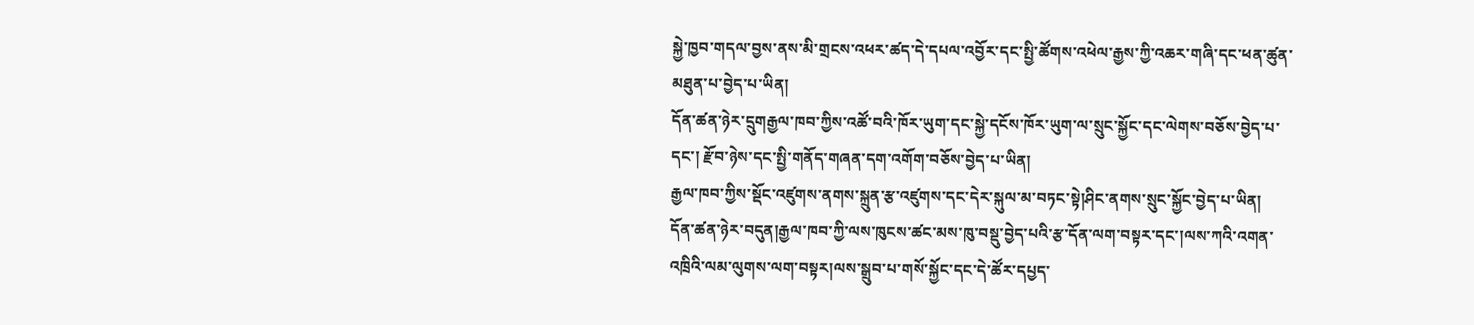སྐྱེ་ཁྱབ་གདལ་བྱས་ནས་མི་གྲངས་འཕར་ཚད་དེ་དཔལ་འབྱོར་དང་སྤྱི་ཚོགས་འཕེལ་རྒྱས་ཀྱི་འཆར་གཞི་དང་ཕན་ཚུན་མཐུན་པ་བྱེད་པ་ཡིན།
དོན་ཚན་ཉེར་དྲུགརྒྱལ་ཁབ་ཀྱིས་འཚོ་བའི་ཁོར་ཡུག་དང་སྐྱེ་དངོས་ཁོར་ཡུག་ལ་སྲུང་སྐྱོང་དང་ལེགས་བཅོས་བྱེད་པ་དང་། རྫོབ་ཉེས་དང་སྤྱི་གནོད་གཞན་དག་འགོག་བཅོས་བྱེད་པ་ཡིན།
རྒྱལ་ཁབ་ཀྱིས་སྡོང་འཛུགས་ནགས་སྐྲུན་རྩ་འཛུགས་དང་དེར་སྐུལ་མ་བཏང་སྟེ།ཤིང་ནགས་སྲུང་སྐྱོང་བྱེད་པ་ཡིན།
དོན་ཚན་ཉེར་བདུན།རྒྱལ་ཁབ་ཀྱི་ལས་ཁུངས་ཚང་མས་ཁུ་བསྡུ་བྱེད་པའི་རྩ་དོན་ལག་བསྟར་དང་།ལས་ཀའི་འགན་འཁྲིའི་ལམ་ལུགས་ལག་བསྟར།ལས་སྒྲུབ་པ་གསོ་སྐྱོང་དང་དེ་ཚོར་དཔྱད་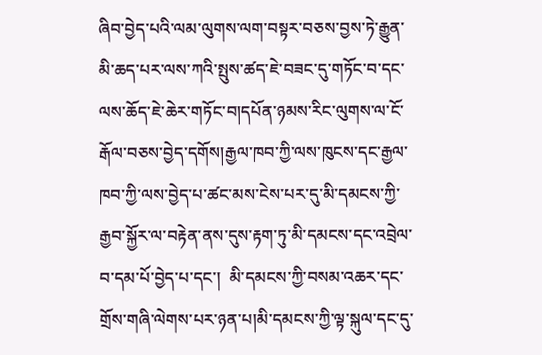ཞིབ་བྱེད་པའི་ལམ་ལུགས་ལག་བསྟར་བཅས་བྱས་ཏེ་རྒྱུན་མི་ཆད་པར་ལས་ཀའི་སྤུས་ཚད་ཇེ་བཟང་དུ་གཏོང་བ་དང་ལས་ཆོད་ཇེ་ཆེར་གཏོང་བ།དཔོན་ཉམས་རིང་ལུགས་ལ་ངོ་རྒོལ་བཅས་བྱེད་དགོས།རྒྱལ་ཁབ་ཀྱི་ལས་ཁུངས་དང་རྒྱལ་ཁབ་ཀྱི་ལས་བྱེད་པ་ཚང་མས་ངེས་པར་དུ་མི་དམངས་ཀྱི་རྒྱབ་སྐྱོར་ལ་བརྟེན་ནས་དུས་རྟག་ཏུ་མི་དམངས་དང་འབྲེལ་བ་དམ་པོ་བྱེད་པ་དང་།  མི་དམངས་ཀྱི་བསམ་འཆར་དང་གྲོས་གཞི་ལེགས་པར་ཉན་པ།མི་དམངས་ཀྱི་ལྟ་སྐུལ་དང་དུ་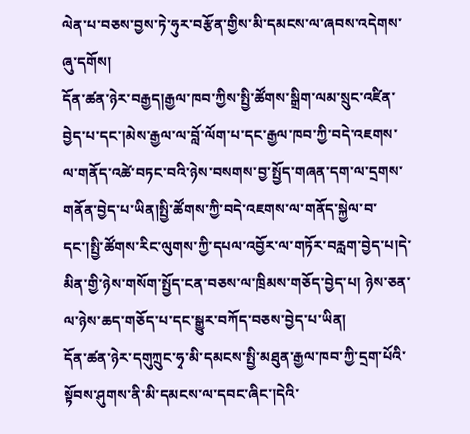ལེན་པ་བཅས་བྱས་ཏེ་ཧུར་བརྩོན་གྱིས་མི་དམངས་ལ་ཞབས་འདེགས་ཞུ་དགོས།
དོན་ཚན་ཉེར་བརྒྱད།རྒྱལ་ཁབ་ཀྱིས་སྤྱི་ཚོགས་སྒྲིག་ལམ་སྲུང་འཛིན་བྱེད་པ་དང་།མེས་རྒྱལ་ལ་བློ་ལོག་པ་དང་རྒྱལ་ཁབ་ཀྱི་བདེ་འཇགས་ལ་གནོད་འཚེ་བཏང་བའི་ཉེས་བསགས་བྱ་སྤྱོད་གཞན་དག་ལ་དྲགས་གནོན་བྱེད་པ་ཡིན།སྤྱི་ཚོགས་ཀྱི་བདེ་འཇགས་ལ་གནོད་སྐྱེལ་བ་དང་།སྤྱི་ཚོགས་རིང་ལུགས་ཀྱི་དཔལ་འབྱོར་ལ་གཏོར་བརླག་བྱེད་པ།དེ་མིན་གྱི་ཉེས་གསོག་སྤྱོད་ངན་བཅས་ལ་ཁྲིམས་གཅོད་བྱེད་པ། ཉེས་ཅན་ལ་ཉེས་ཆད་གཅོད་པ་དང་སྒྱུར་བཀོད་བཅས་བྱེད་པ་ཡིན།
དོན་ཚན་ཉེར་དགུཀྲུང་ཧྭ་མི་དམངས་སྤྱི་མཐུན་རྒྱལ་ཁབ་ཀྱི་དྲག་པོའི་སྟོབས་ཤུགས་ནི་མི་དམངས་ལ་དབང་ཞིང་།དེའི་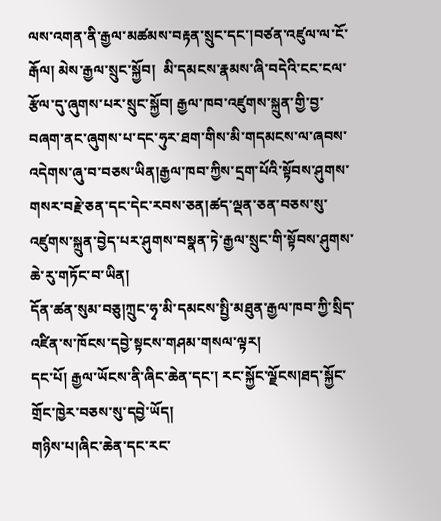ལས་འགན་ནི་རྒྱལ་མཚམས་བརྟན་སྲུང་དང་།བཙན་འཛུལ་ལ་ངོ་རྒོལ། མེས་རྒྱལ་སྲུང་སྐྱོབ།  མི་དམངས་རྣམས་ཞི་བདེའི་ངང་ངལ་རྩོལ་དུ་ཞུགས་པར་སྲུང་སྐྱོབ། རྒྱལ་ཁབ་འཛུགས་སྐྲུན་གྱི་བྱ་བཞག་ནང་ཞུགས་པ་དང་ཧུར་ཐག་གིས་མི་གདམངས་ལ་ཞབས་འདེགས་ཞུ་བ་བཅས་ཡིན།རྒྱལ་ཁབ་ཀྱིས་དྲག་པོའི་སྟོབས་ཤུགས་གསར་བརྗེ་ཅན་དང་དེང་རབས་ཅན།ཚད་ལྡན་ཅན་བཅས་སུ་འཛུགས་སྐྲུན་བྱེད་པར་ཤུགས་བསྣན་ཏེ་རྒྱལ་སྲུང་གི་སྟོབས་ཤུགས་ཆེ་རུ་གཏོང་བ་ཡིན།
དོན་ཚན་སུམ་བཅུ།ཀྲུང་ཧྭ་མི་དམངས་སྤྱི་མཐུན་རྒྱལ་ཁབ་ཀྱི་སྲིད་འཛིན་ས་ཁོངས་དབྱེ་སྟངས་གཤམ་གསལ་ལྟར།
དང་པོ། རྒྱལ་ཡོངས་ནི་ཞིང་ཆེན་དང་། རང་སྐྱོང་ལྗོངས།ཐད་སྐྱོང་གྲོང་ཁྱེར་བཅས་སུ་དབྱེ་ཡོད།
གཉིས་པ།ཞིང་ཆེན་དང་རང་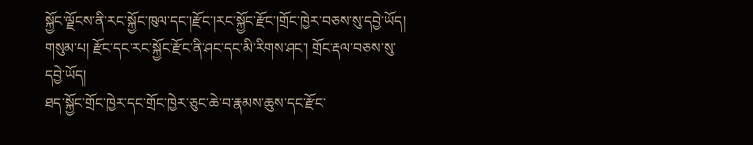སྐྱོང་ལྗོངས་ནི་རང་སྐྱོང་ཁུལ་དང་།རྫོང་།རང་སྐྱོང་རྫོང་།གྲོང་ཁྱེར་བཅས་སུ་དབྱེ་ཡོད།
གསུམ་པ། རྫོང་དང་རང་སྐྱོང་རྫོང་ནི་ཤང་དང་མི་རིགས་ཤང་། གྲོང་རྡལ་བཅས་སུ་དབྱེ་ཡོད།
ཐད་སྐྱོང་གྲོང་ཁྱེར་དང་གྲོང་ཁྱེར་ཅུང་ཆེ་བ་རྣམས་ཆུས་དང་རྫོང་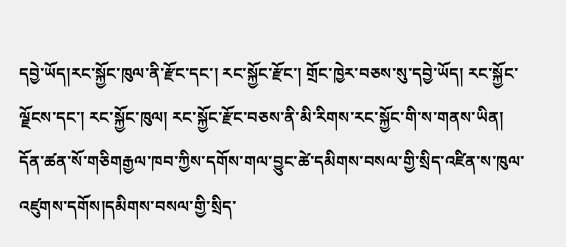དབྱེ་ཡོད།རང་སྐྱོང་ཁུལ་ནི་རྫོང་དང་། རང་སྐྱོང་རྫོང་། གྲོང་ཁྱེར་བཅས་སུ་དབྱེ་ཡོད། རང་སྐྱོང་ལྗོངས་དང་། རང་སྐྱོང་ཁུལ། རང་སྐྱོང་རྫོང་བཅས་ནི་མི་རིགས་རང་སྐྱོང་གི་ས་གནས་ཡིན།
དོན་ཚན་སོ་གཅིགརྒྱལ་ཁབ་ཀྱིས་དགོས་གལ་བྱུང་ཚེ་དམིགས་བསལ་གྱི་སྲིད་འཛིན་ས་ཁུལ་འཛུགས་དགོས།དམིགས་བསལ་གྱི་སྲིད་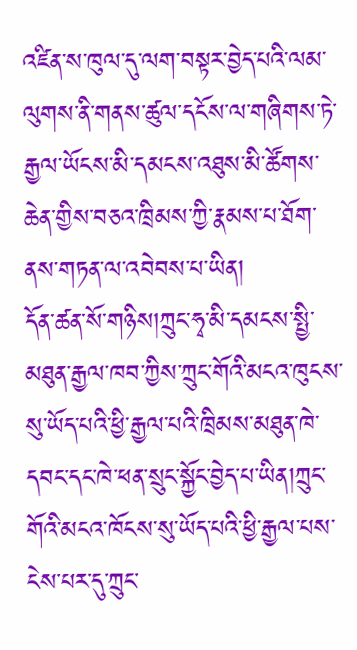འཛིན་ས་ཁུལ་དུ་ལག་བསྟར་བྱེད་པའི་ལམ་ལུགས་ནི་གནས་ཚུལ་དངོས་ལ་གཞིགས་ཏེ་རྒྱལ་ཡོངས་མི་དམངས་འཐུས་མི་ཚོགས་ཆེན་གྱིས་བཅའ་ཁྲིམས་ཀྱི་རྣམས་པ་ཐོག་ནས་གཏན་ལ་འབེབས་པ་ཡིན།
དོན་ཚན་སོ་གཉིས།ཀྲུང་ཧྭ་མི་དམངས་སྤྱི་མཐུན་རྒྱལ་ཁབ་ཀྱིས་ཀྲུང་གོའི་མངའ་ཁུངས་སུ་ཡོད་པའི་ཕྱི་རྒྱལ་པའི་ཁྲིམས་མཐུན་ཁེ་དབང་དང་ཁེ་ཕན་སྲུང་སྐྱོང་བྱེད་པ་ཡིན།ཀྲུང་གོའི་མངའ་ཁོངས་སུ་ཡོད་པའི་ཕྱི་རྒྱལ་པས་ངེས་པར་དུ་ཀྲུང་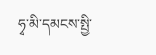ཧྭ་མི་དམངས་སྤྱི་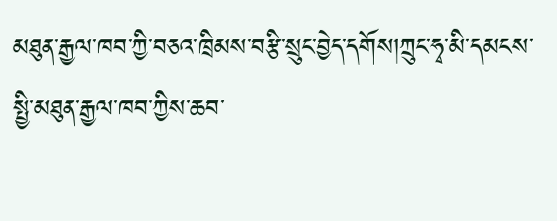མཐུན་རྒྱལ་ཁབ་ཀྱི་བཅའ་ཁྲིམས་བརྩི་སྲུང་བྱེད་དགོས།ཀྲུང་ཧྭ་མི་དམངས་སྤྱི་མཐུན་རྒྱལ་ཁབ་ཀྱིས་ཆབ་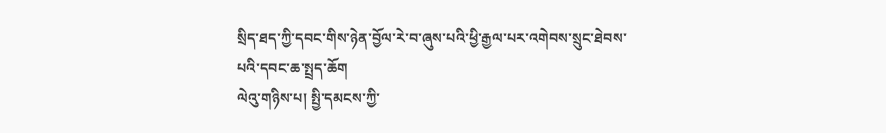སྲིད་ཐད་ཀྱི་དབང་གིས་ཉེན་བྱོལ་རེ་བ་ཞུས་པའི་ཕྱི་རྒྱལ་པར་འགེབས་སྲུང་ཐེབས་པའི་དབང་ཆ་སྤྲད་ཆོག
ལེའུ་གཉིས་པ། སྤྱི་དམངས་ཀྱི་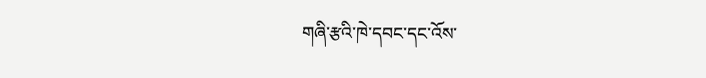གཞི་རྩའི་ཁེ་དབང་དང་འོས་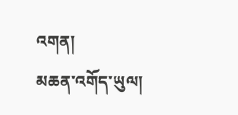འགན།
མཆན་འགོད་ཡུལ།